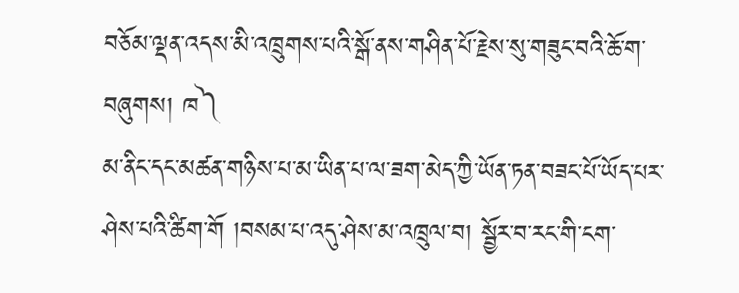བཅོམ་ལྡན་འདས་མི་འཁྲུགས་པའི་སྒོ་ནས་གཤིན་པོ་རྗེས་སུ་གཟུང་བའི་ཆོ་ག་བཞུགས། ཁ༽
མ་ནིང་དང་མཚན་གཉིས་པ་མ་ཡིན་པ་ལ་ཟག་མེད་ཀྱི་ཡོན་ཏན་བཟང་པོ་ཡོད་པར་ཤེས་པའི་ཚིག་གོ །བསམ་པ་འདུ་ཤེས་མ་འཁྲུལ་བ། སྦྱོར་བ་རང་གི་ངག་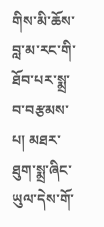གིས་མི་ཆོས་བླ་མ་རང་གི་ཐོབ་པར་སྨྲ་བ་བརྩམས་པ། མཐར་ཐུག་སྨྲ་ཞིང་ཡུལ་དེས་གོ་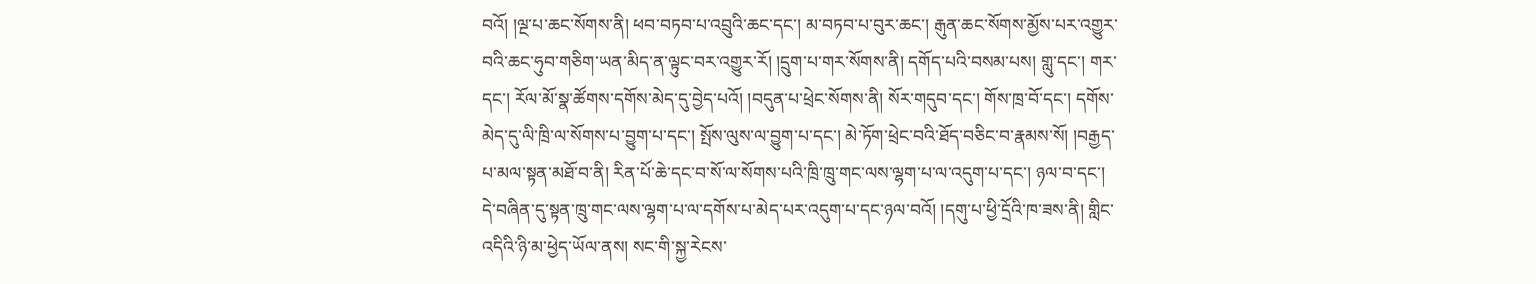བའོ། །ལྔ་པ་ཆང་སོགས་ནི། ཕབ་བཏབ་པ་འབྲུའི་ཆང་དང་། མ་བཏབ་པ་བུར་ཆང་། རྒུན་ཆང་སོགས་མྱོས་པར་འགྱུར་བའི་ཆང་ཧུབ་གཅིག་ཡན་མིད་ན་ལྟུང་བར་འགྱུར་རོ། །དྲུག་པ་གར་སོགས་ནི། དགོད་པའི་བསམ་པས། གླུ་དང་། གར་དང་། རོལ་མོ་སྣ་ཚོགས་དགོས་མེད་དུ་བྱེད་པའོ། །བདུན་པ་ཕྲེང་སོགས་ནི། སོར་གདུབ་དང་། གོས་ཁྲ་བོ་དང་། དགོས་མེད་དུ་ལི་ཁྲི་ལ་སོགས་པ་བྱུག་པ་དང་། སྤོས་ལུས་ལ་བྱུག་པ་དང་། མེ་ཏོག་ཕྲེང་བའི་ཐོད་བཅིང་བ་རྣམས་སོ། །བརྒྱད་པ་མལ་སྟན་མཐོ་བ་ནི། རིན་པོ་ཆེ་དང་བ་སོ་ལ་སོགས་པའི་ཁྲི་ཁྲུ་གང་ལས་ལྷག་པ་ལ་འདུག་པ་དང་། ཉལ་བ་དང་། དེ་བཞིན་དུ་སྟན་ཁྲུ་གང་ལས་ལྷག་པ་ལ་དགོས་པ་མེད་པར་འདུག་པ་དང་ཉལ་བའོ། །དགུ་པ་ཕྱི་དྲོའི་ཁ་ཟས་ནི། གླིང་འདིའི་ཉི་མ་ཕྱེད་ཡོལ་ནས། སང་གི་སྐྱ་རེངས་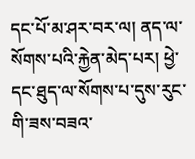དང་པོ་མ་ཤར་བར་ལ། ནད་ལ་སོགས་པའི་རྐྱེན་མེད་པར། ཕྱེ་དང་ཐུད་ལ་སོགས་པ་དུས་རུང་གི་ཟས་བཟའ་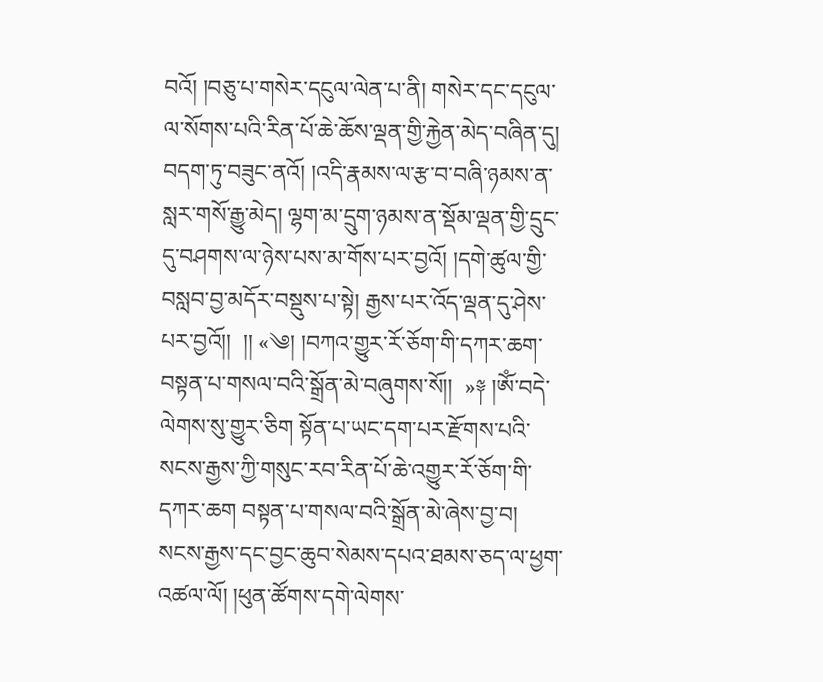བའོ། །བཅུ་པ་གསེར་དངུལ་ལེན་པ་ནི། གསེར་དང་དངུལ་ལ་སོགས་པའི་རིན་པོ་ཆེ་ཆོས་ལྡན་གྱི་རྐྱེན་མེད་བཞིན་དུ། བདག་ཏུ་བཟུང་ནའོ། །འདི་རྣམས་ལ་རྩ་བ་བཞི་ཉམས་ན་སླར་གསོ་རྒྱུ་མེད། ལྷག་མ་དྲུག་ཉམས་ན་སྡོམ་ལྡན་གྱི་དྲུང་དུ་བཤགས་ལ་ཉེས་པས་མ་གོས་པར་བྱའོ། །དགེ་ཚུལ་གྱི་བསླབ་བྱ་མདོར་བསྡུས་པ་སྟེ། རྒྱས་པར་འོད་ལྡན་དུ་ཤེས་པར་བྱའོ།།  །། «༄། །བཀའ་གྱུར་རོ་ཅོག་གི་དཀར་ཆག་བསྟན་པ་གསལ་བའི་སྒྲོན་མེ་བཞུགས་སོ།།  »༈ །ཨོཾ་བདེ་ལེགས་སུ་གྱུར་ཅིག སྟོན་པ་ཡང་དག་པར་རྫོགས་པའི་སངས་རྒྱས་ཀྱི་གསུང་རབ་རིན་པོ་ཆེ་འགྱུར་རོ་ཅོག་གི་དཀར་ཆག བསྟན་པ་གསལ་བའི་སྒྲོན་མེ་ཞེས་བྱ་བ། སངས་རྒྱས་དང་བྱང་ཆུབ་སེམས་དཔའ་ཐམས་ཅད་ལ་ཕྱག་འཚལ་ལོ། །ཕུན་ཚོགས་དགེ་ལེགས་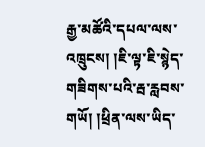རྒྱ་མཚོའི་དཔལ་ལས་འཁྲུངས། །ཇི་ལྟ་ཇི་སྙེད་གཟིགས་པའི་རྦ་རླབས་གཡོ། །ཕྲིན་ལས་ཡིད་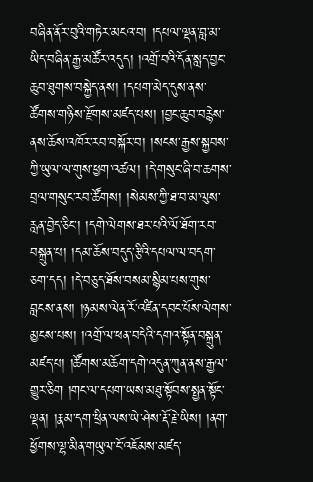བཞིན་ནོར་བུའི་གཏེར་མངའ་བ། །དཔལ་ལྡན་བླ་མ་ཡིད་བཞིན་རྒྱ་མཚོར་འདུད། །འགྲོ་བའི་དོན་སླད་བྱང་ཆུབ་ཐུགས་བསྐྱེད་ནས། །དཔག་མེད་དུས་ནས་ཚོགས་གཉིས་རྫོགས་མཛད་པས། །བྱང་ཆུབ་བརྙེས་ནས་ཆོས་འཁོར་རབ་བསྐོར་བ། །སངས་རྒྱས་སྐྱབས་ཀྱི་ཡུལ་ལ་གུས་ཕྱག་འཚལ། །དེ་གསུང་ཞི་བ་ཆགས་བྲལ་གསུང་རབ་ཚོགས། །སེམས་ཀྱི་ཐ་བ་མ་ལུས་རླན་བྱེད་ཅིང་། །དགེ་ལེགས་ཐར་པའི་ལོ་ཐོག་རབ་བསྐྲུན་པ། །དམ་ཆོས་བདུད་རྩིའི་དཔལ་ལ་བདག་ཅག་དད། །དེ་བཅུད་ཐོས་བསམ་སྙིམ་པས་གུས་བླངས་ནས། །ཉམས་ལེན་རོ་འཛིན་དབང་པོས་ལེགས་མྱངས་པས། །འགྲོ་ལ་ཕན་བདེའི་དགའ་སྟོན་བསྐྲུན་མཛད་པ། །ཚོགས་མཆོག་དགེ་འདུན་ཀུན་ནས་རྒྱལ་གྱུར་ཅིག །གང་ལ་དཔག་ཡས་མཐུ་སྟོབས་སྤྱན་སྟོང་ལྡན། །རྣམ་དག་ཕྲིན་ལས་ཡེ་ཤེས་རྡོ་རྗེ་ཡིས། །ནག་ཕྱོགས་ལྷ་མིན་གཡུལ་ངོ་འཇོམས་མཛད་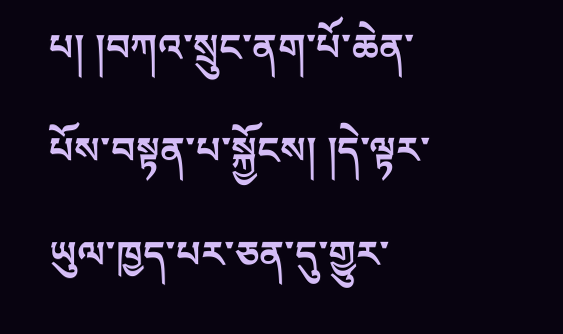པ། །བཀའ་སྲུང་ནག་པོ་ཆེན་པོས་བསྟན་པ་སྐྱོངས། །དེ་ལྟར་ཡུལ་ཁྱད་པར་ཅན་དུ་གྱུར་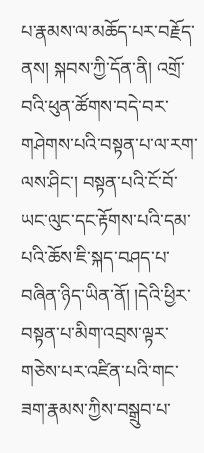པ་རྣམས་ལ་མཆོད་པར་བརྗོད་ནས། སྐབས་ཀྱི་དོན་ནི། འགྲོ་བའི་ཕུན་ཚོགས་བདེ་བར་གཤེགས་པའི་བསྟན་པ་ལ་རག་ལས་ཤིང་། བསྟན་པའི་ངོ་བོ་ཡང་ལུང་དང་རྟོགས་པའི་དམ་པའི་ཆོས་ཇི་སྐད་བཤད་པ་བཞིན་ཉིད་ཡིན་ནོ། །དེའི་ཕྱིར་བསྟན་པ་མིག་འབྲས་ལྟར་གཅེས་པར་འཛིན་པའི་གང་ཟག་རྣམས་ཀྱིས་བསྒྲུབ་པ་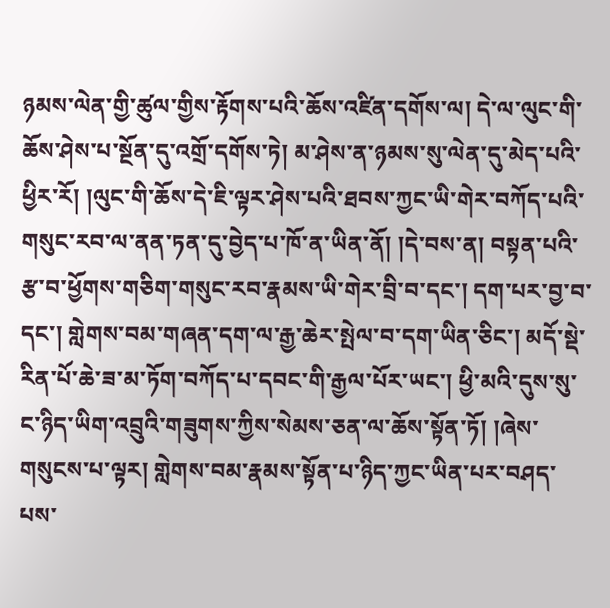ཉམས་ལེན་གྱི་ཚུལ་གྱིས་རྟོགས་པའི་ཆོས་འཛིན་དགོས་ལ། དེ་ལ་ལུང་གི་ཆོས་ཤེས་པ་སྔོན་དུ་འགྲོ་དགོས་ཏེ། མ་ཤེས་ན་ཉམས་སུ་ལེན་དུ་མེད་པའི་ཕྱིར་རོ། །ལུང་གི་ཆོས་དེ་ཇི་ལྟར་ཤེས་པའི་ཐབས་ཀྱང་ཡི་གེར་བཀོད་པའི་གསུང་རབ་ལ་ནན་ཏན་དུ་བྱེད་པ་ཁོ་ན་ཡིན་ནོ། །དེ་བས་ན། བསྟན་པའི་རྩ་བ་ཕྱོགས་གཅིག་གསུང་རབ་རྣམས་ཡི་གེར་བྲི་བ་དང་། དག་པར་བྱ་བ་དང་། གླེགས་བམ་གཞན་དག་ལ་རྒྱ་ཆེར་སྤེལ་བ་དག་ཡིན་ཅིང་། མདོ་སྡེ་རིན་པོ་ཆེ་ཟ་མ་ཏོག་བཀོད་པ་དབང་གི་རྒྱལ་པོར་ཡང་། ཕྱི་མའི་དུས་སུ་ང་ཉིད་ཡིག་འབྲུའི་གཟུགས་ཀྱིས་སེམས་ཅན་ལ་ཆོས་སྟོན་ཏོ། །ཞེས་གསུངས་པ་ལྟར། གླེགས་བམ་རྣམས་སྟོན་པ་ཉིད་ཀྱང་ཡིན་པར་བཤད་པས་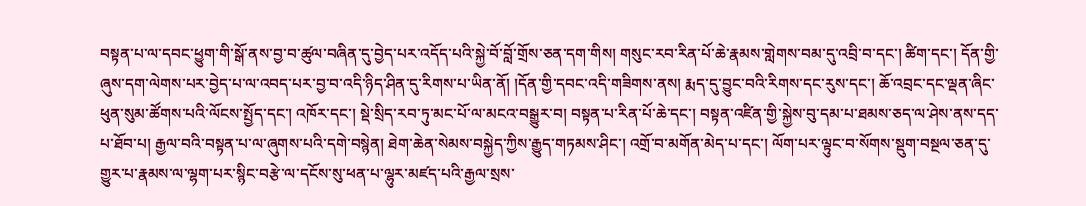བསྟན་པ་ལ་དབང་ཕྱུག་གི་སྒོ་ནས་བྱ་བ་ཚུལ་བཞིན་དུ་བྱེད་པར་འདོད་པའི་སྐྱེ་བོ་བློ་གྲོས་ཅན་དག་གིས། གསུང་རབ་རིན་པོ་ཆེ་རྣམས་གླེགས་བམ་དུ་འབྲི་བ་དང་། ཚིག་དང་། དོན་གྱི་ཞུས་དག་ལེགས་པར་བྱེད་པ་ལ་འབད་པར་བྱ་བ་འདི་ཉིད་ཤིན་དུ་རིགས་པ་ཡིན་ནོ། །དོན་གྱི་དབང་འདི་གཟིགས་ནས། རྨད་དུ་བྱུང་བའི་རིགས་དང་རུས་དང་། ཆོ་འབྲང་དང་ལྡན་ཞིང་ཕུན་སུམ་ཚོགས་པའི་ལོངས་སྤྱོད་དང་། འཁོར་དང་། སྡེ་སྲིད་རབ་ཏུ་མང་པོ་ལ་མངའ་བསྒྱུར་བ། བསྟན་པ་རིན་པོ་ཆེ་དང་། བསྟན་འཛིན་གྱི་སྐྱེས་བུ་དམ་པ་ཐམས་ཅད་ལ་ཤེས་ནས་དད་པ་ཐོབ་པ། རྒྱལ་བའི་བསྟན་པ་ལ་ཞུགས་པའི་དགེ་བསྙེན། ཐེག་ཆེན་སེམས་བསྐྱེད་ཀྱིས་རྒྱུད་གཏམས་ཤིང་། འགྲོ་བ་མགོན་མེད་པ་དང་། ལོག་པར་ལྟུང་བ་སོགས་སྡུག་བསྔལ་ཅན་དུ་གྱུར་པ་རྣམས་ལ་ལྷག་པར་སྙིང་བརྩེ་ལ་དངོས་སུ་ཕན་པ་ལྷུར་མཛད་པའི་རྒྱལ་སྲས་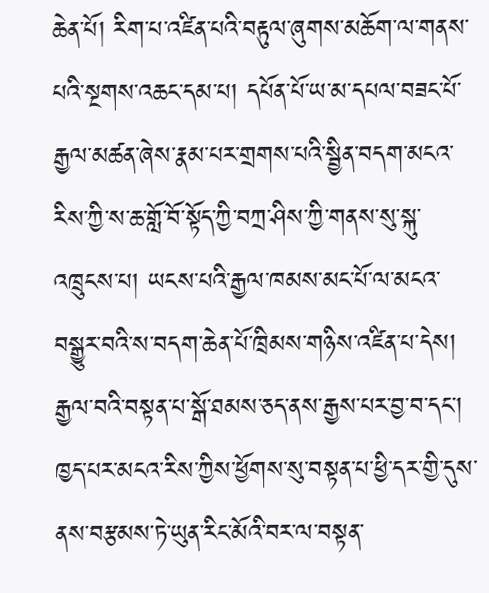ཆེན་པོ། རིག་པ་འཛིན་པའི་བརྟུལ་ཞུགས་མཆོག་ལ་གནས་པའི་སྔགས་འཆང་དམ་པ། དཔོན་པོ་ཡ་མ་དཔལ་བཟང་པོ་རྒྱལ་མཚན་ཞེས་རྣམ་པར་གྲགས་པའི་སྦྱིན་བདག་མངའ་རིས་ཀྱི་ས་ཆ་གློ་བོ་སྟོད་ཀྱི་བཀྲ་ཤིས་ཀྱི་གནས་སུ་སྐུ་འཁྲུངས་པ། ཡངས་པའི་རྒྱལ་ཁམས་མང་པོ་ལ་མངའ་བསྒྱུར་བའི་ས་བདག་ཆེན་པོ་ཁྲིམས་གཉིས་འཛིན་པ་དེས། རྒྱལ་བའི་བསྟན་པ་སྒོ་ཐམས་ཅད་ནས་རྒྱས་པར་བྱ་བ་དང་། ཁྱད་པར་མངའ་རིས་ཀྱིས་ཕྱོགས་སུ་བསྟན་པ་ཕྱི་དར་གྱི་དུས་ནས་བརྩམས་ཏེ་ཡུན་རིང་མོའི་བར་ལ་བསྟན་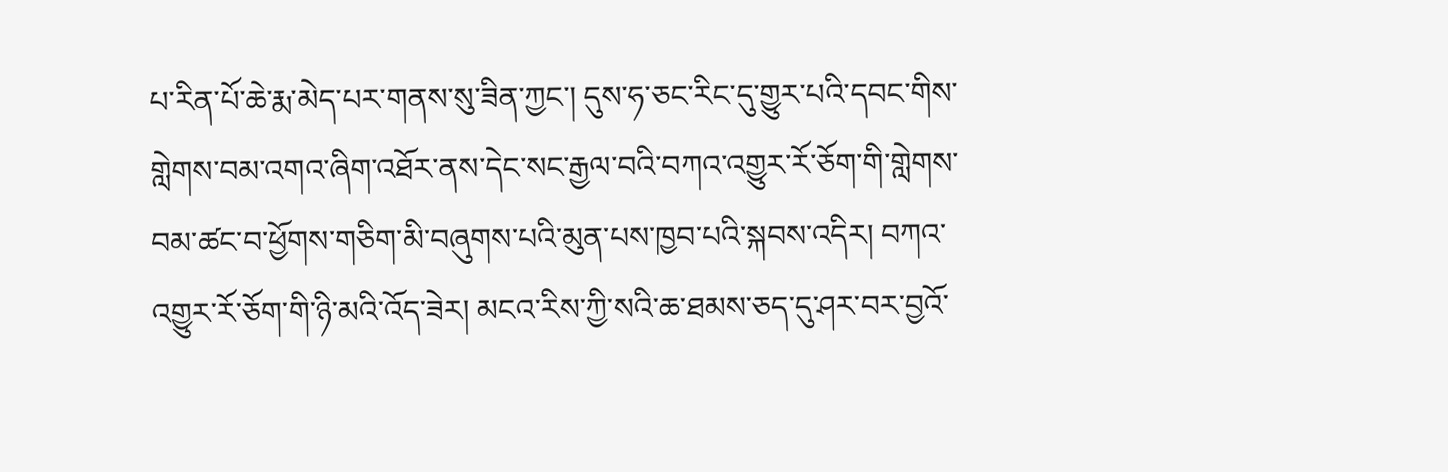པ་རིན་པོ་ཆེ་རྨ་མེད་པར་གནས་སུ་ཟིན་ཀྱང་། དུས་ཧ་ཅང་རིང་དུ་གྱུར་པའི་དབང་གིས་གླེགས་བམ་འགའ་ཞིག་འཐོར་ནས་དེང་སང་རྒྱལ་བའི་བཀའ་འགྱུར་རོ་ཅོག་གི་གླེགས་བམ་ཚང་བ་ཕྱོགས་གཅིག་མི་བཞུགས་པའི་མུན་པས་ཁྱབ་པའི་སྐབས་འདིར། བཀའ་འགྱུར་རོ་ཅོག་གི་ཉི་མའི་འོད་ཟེར། མངའ་རིས་ཀྱི་སའི་ཆ་ཐམས་ཅད་དུ་ཤར་བར་བྱའོ་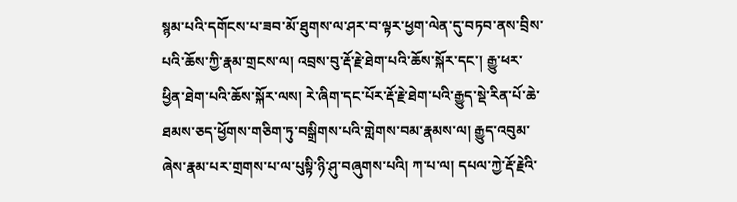སྙམ་པའི་དགོངས་པ་ཟབ་མོ་ཐུགས་ལ་ཤར་བ་ལྟར་ཕྱག་ལེན་དུ་བཏབ་ནས་བྲིས་པའི་ཆོས་ཀྱི་རྣམ་གྲངས་ལ། འབྲས་བུ་རྡོ་རྗེ་ཐེག་པའི་ཆོས་སྐོར་དང་། རྒྱུ་ཕར་ཕྱིན་ཐེག་པའི་ཆོས་སྐོར་ལས། རེ་ཞིག་དང་པོར་རྡོ་རྗེ་ཐེག་པའི་རྒྱུད་སྡེ་རིན་པོ་ཆེ་ཐམས་ཅད་ཕྱོགས་གཅིག་ཏུ་བསྒྲིགས་པའི་གླེགས་བམ་རྣམས་ལ། རྒྱུད་འབུམ་ཞེས་རྣམ་པར་གྲགས་པ་ལ་པུསྟི་ཉི་ཤུ་བཞུགས་པའི། ཀ་པ་ལ། དཔལ་ཀྱེ་རྡོ་རྗེའི་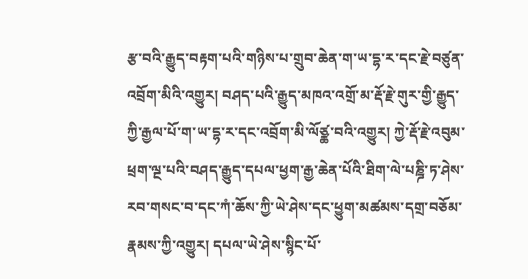རྩ་བའི་རྒྱུད་བརྟག་པའི་གཉིས་པ་གྲུབ་ཆེན་ག་ཡ་དྷ་ར་དང་རྗེ་བཙུན་འབྲོག་མིའི་འགྱུར། བཤད་པའི་རྒྱུད་མཁའ་འགྲོ་མ་རྡོ་རྗེ་གུར་གྱི་རྒྱུད་ཀྱི་རྒྱལ་པོ་ག་ཡ་དྷ་ར་དང་འབྲོག་མི་ལོཙྪ་བའི་འགྱུར། ཀྱེ་རྡོ་རྗེ་འབུམ་ཕྲག་ལྔ་པའི་བཤད་རྒྱུད་དཔལ་ཕྱག་རྒྱ་ཆེན་པོའི་ཐིག་ལེ་པཎྜི་ཏ་ཤེས་རབ་གསང་བ་དང་ཀཾ་ཆོས་ཀྱི་ཡེ་ཤེས་དང་ཕྱུག་མཚམས་དགྲ་བཅོམ་རྣམས་ཀྱི་འགྱུར། དཔལ་ཡེ་ཤེས་སྙིང་པོ་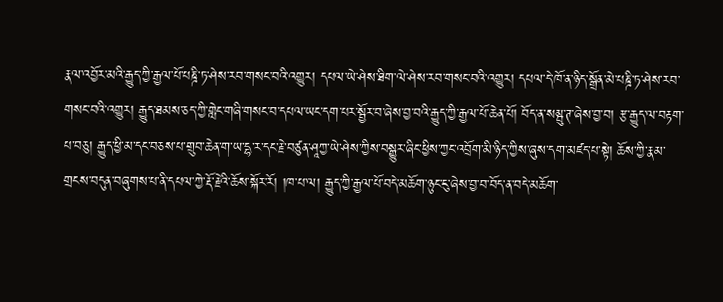རྣལ་འབྱོར་མའི་རྒྱུད་ཀྱི་རྒྱལ་པོ་པཎྜི་ཏ་ཤེས་རབ་གསང་བའི་འགྱུར། དཔལ་ཡེ་ཤེས་ཐིག་ལེ་ཤེས་རབ་གསང་བའི་འགྱུར། དཔལ་དེ་ཁོ་ན་ཉིད་སྒྲོན་མེ་པཎྜི་ཏ་ཤེས་རབ་གསང་བའི་འགྱུར། རྒྱུད་ཐམས་ཅད་ཀྱི་གླེང་གཞི་གསང་བ་དཔལ་ཡང་དག་པར་སྦྱོར་བ་ཞེས་བྱ་བའི་རྒྱུད་ཀྱི་རྒྱལ་པོ་ཆེན་པོ། བོད་ན་སམྦུ་ཊ་ཞེས་བྱ་བ། རྩ་རྒྱུད་ལ་བརྟག་པ་བཅུ། རྒྱུད་ཕྱི་མ་དང་བཅས་པ་གྲུབ་ཆེན་ག་ཡ་དྷ་ར་དང་རྗེ་བཙུན་ཤཱཀྱ་ཡེ་ཤེས་ཀྱིས་བསྒྱུར་ཞིང་ཕྱིས་ཀྱང་འབྲོག་མི་ཉིད་ཀྱིས་ཞུས་དག་མཛད་པ་སྟེ། ཆོས་ཀྱི་རྣམ་གྲངས་བདུན་བཞུགས་པ་ནི་དཔལ་ཀྱེ་རྡོ་རྗེའི་ཆོས་སྐོར་རོ། །ཁ་པ་ལ། རྒྱུད་ཀྱི་རྒྱལ་པོ་བདེ་མཆོག་ཉུང་ངུ་ཞེས་བྱ་བ་བོད་ན་བདེ་མཆོག་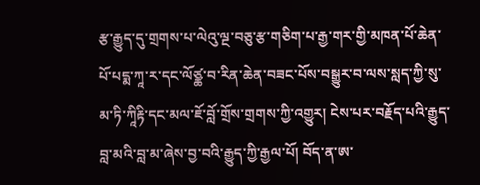རྩ་རྒྱུད་དུ་གྲགས་པ་ལེའུ་ལྔ་བཅུ་རྩ་གཅིག་པ་རྒྱ་གར་གྱི་མཁན་པོ་ཆེན་པོ་པདྨ་ཀཱ་ར་དང་ལོཙྪ་བ་རིན་ཆེན་བཟང་པོས་བསྒྱུར་བ་ལས་སླད་ཀྱི་སུ་མ་ཏི་ཀཱིརྟི་དང་མལ་ཇོ་བློ་གྲོས་གྲགས་ཀྱི་འགྱུར། ངེས་པར་བརྗོད་པའི་རྒྱུད་བླ་མའི་བླ་མ་ཞེས་བྱ་བའི་རྒྱུད་ཀྱི་རྒྱལ་པོ། བོད་ན་ཨ་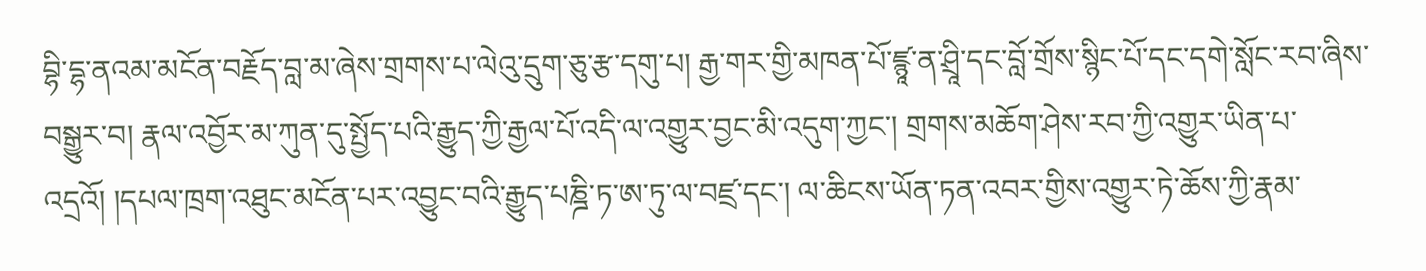བྷི་དྷ་ནའམ་མངོན་བརྗོད་བླ་མ་ཞེས་གྲགས་པ་ལེའུ་དྲུག་ཅུ་རྩ་དགུ་པ། རྒྱ་གར་གྱི་མཁན་པོ་ཛྙཱ་ན་ཤྲཱི་དང་བློ་གྲོས་སྙིང་པོ་དང་དགེ་སློང་རབ་ཞིས་བསྒྱུར་བ། རྣལ་འབྱོར་མ་ཀུན་དུ་སྤྱོད་པའི་རྒྱུད་ཀྱི་རྒྱལ་པོ་འདི་ལ་འགྱུར་བྱང་མི་འདུག་ཀྱང་། གྲགས་མཆོག་ཤེས་རབ་ཀྱི་འགྱུར་ཡིན་པ་འདྲའོ། །དཔལ་ཁྲག་འཐུང་མངོན་པར་འབྱུང་བའི་རྒྱུད་པཎྜི་ཏ་ཨ་ཏུ་ལ་བཛྲ་དང་། ལ་ཆིངས་ཡོན་ཏན་འབར་གྱིས་འགྱུར་ཏེ་ཆོས་ཀྱི་རྣམ་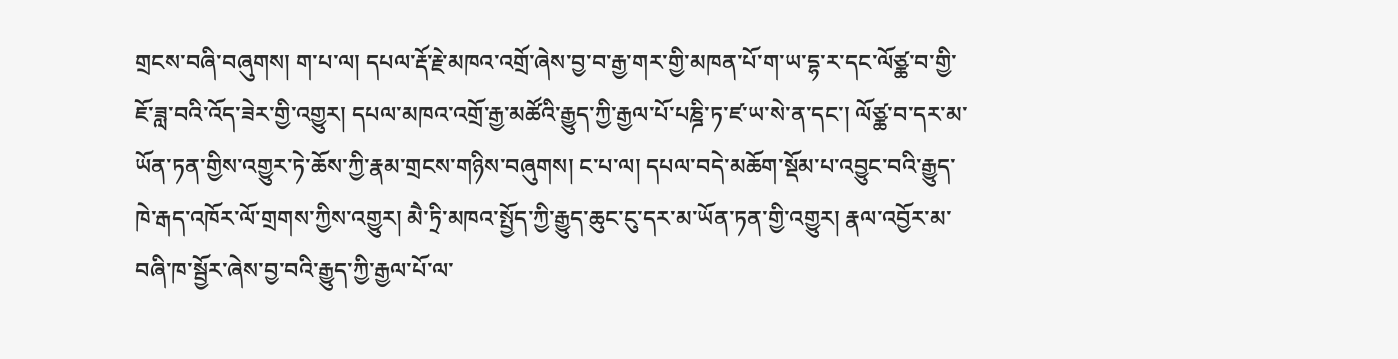གྲངས་བཞི་བཞུགས། ག་པ་ལ། དཔལ་རྡོ་རྗེ་མཁའ་འགྲོ་ཞེས་བྱ་བ་རྒྱ་གར་གྱི་མཁན་པོ་ག་ཡ་དྷ་ར་དང་ལོཙྪ་བ་གྱི་ཇོ་ཟླ་བའི་འོད་ཟེར་གྱི་འགྱུར། དཔལ་མཁའ་འགྲོ་རྒྱ་མཚོའི་རྒྱུད་ཀྱི་རྒྱལ་པོ་པཎྜི་ཏ་ཛ་ཡ་སེ་ན་དང་། ལོཙྪ་བ་དར་མ་ཡོན་ཏན་གྱིས་འགྱུར་ཏེ་ཆོས་ཀྱི་རྣམ་གྲངས་གཉིས་བཞུགས། ང་པ་ལ། དཔལ་བདེ་མཆོག་སྡོམ་པ་འབྱུང་བའི་རྒྱུད་ཁེ་རྒད་འཁོར་ལོ་གྲགས་ཀྱིས་འགྱུར། མཻ་ཏྲི་མཁའ་སྤྱོད་ཀྱི་རྒྱུད་ཆུང་ངུ་དར་མ་ཡོན་ཏན་གྱི་འགྱུར། རྣལ་འབྱོར་མ་བཞི་ཁ་སྦྱོར་ཞེས་བྱ་བའི་རྒྱུད་ཀྱི་རྒྱལ་པོ་ལ་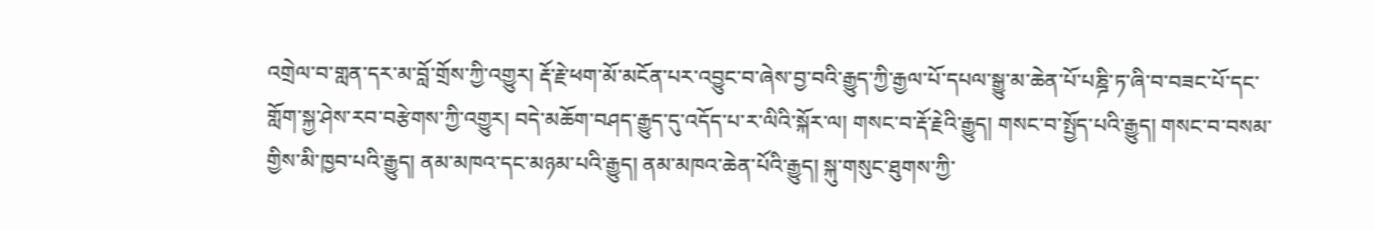འགྲེལ་བ་གླན་དར་མ་བློ་གྲོས་ཀྱི་འགྱུར། རྡོ་རྗེ་ཕག་མོ་མངོན་པར་འབྱུང་བ་ཞེས་བྱ་བའི་རྒྱུད་ཀྱི་རྒྱལ་པོ་དཔལ་སྒྱུ་མ་ཆེན་པོ་པཎྜི་ཏ་ཞི་བ་བཟང་པོ་དང་གློག་སྐྱ་ཤེས་རབ་བརྩེགས་ཀྱི་འགྱུར། བདེ་མཆོག་བཤད་རྒྱུད་དུ་འདོད་པ་ར་ལིའི་སྐོར་ལ། གསང་བ་རྡོ་རྗེའི་རྒྱུད། གསང་བ་སྤྱོད་པའི་རྒྱུད། གསང་བ་བསམ་གྱིས་མི་ཁྱབ་པའི་རྒྱུད། ནམ་མཁའ་དང་མཉམ་པའི་རྒྱུད། ནམ་མཁའ་ཆེན་པོའི་རྒྱུད། སྐུ་གསུང་ཐུགས་ཀྱི་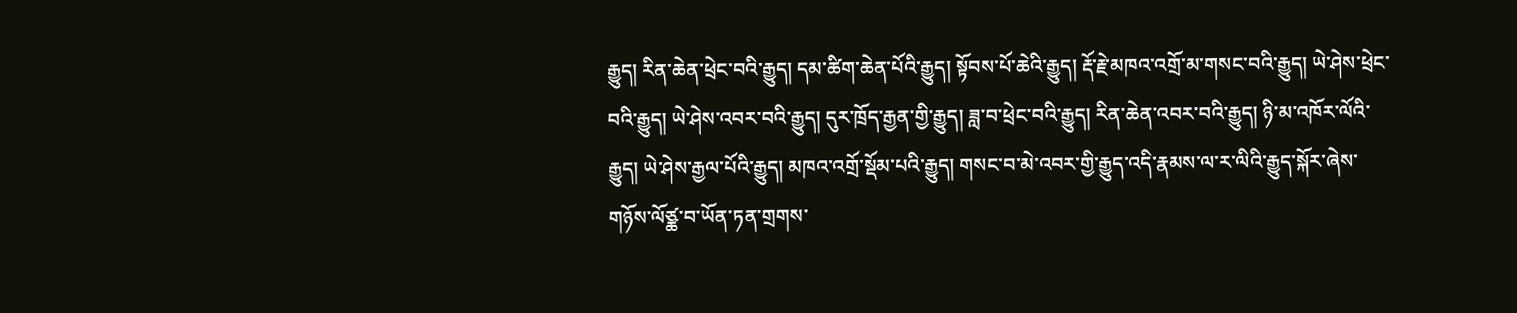རྒྱུད། རིན་ཆེན་ཕྲེང་བའི་རྒྱུད། དམ་ཚིག་ཆེན་པོའི་རྒྱུད། སྟོབས་པོ་ཆེའི་རྒྱུད། རྡོ་རྗེ་མཁའ་འགྲོ་མ་གསང་བའི་རྒྱུད། ཡེ་ཤེས་ཕྲེང་བའི་རྒྱུད། ཡེ་ཤེས་འབར་བའི་རྒྱུད། དུར་ཁྲོད་རྒྱན་གྱི་རྒྱུད། ཟླ་བ་ཕྲེང་བའི་རྒྱུད། རིན་ཆེན་འབར་བའི་རྒྱུད། ཉི་མ་འཁོར་ལོའི་རྒྱུད། ཡེ་ཤེས་རྒྱལ་པོའི་རྒྱུད། མཁའ་འགྲོ་སྡོམ་པའི་རྒྱུད། གསང་བ་མེ་འབར་གྱི་རྒྱུད་འདི་རྣམས་ལ་ར་ལིའི་རྒྱུད་སྐོར་ཞེས་གཉོས་ལོཙྪ་བ་ཡོན་ཏན་གྲགས་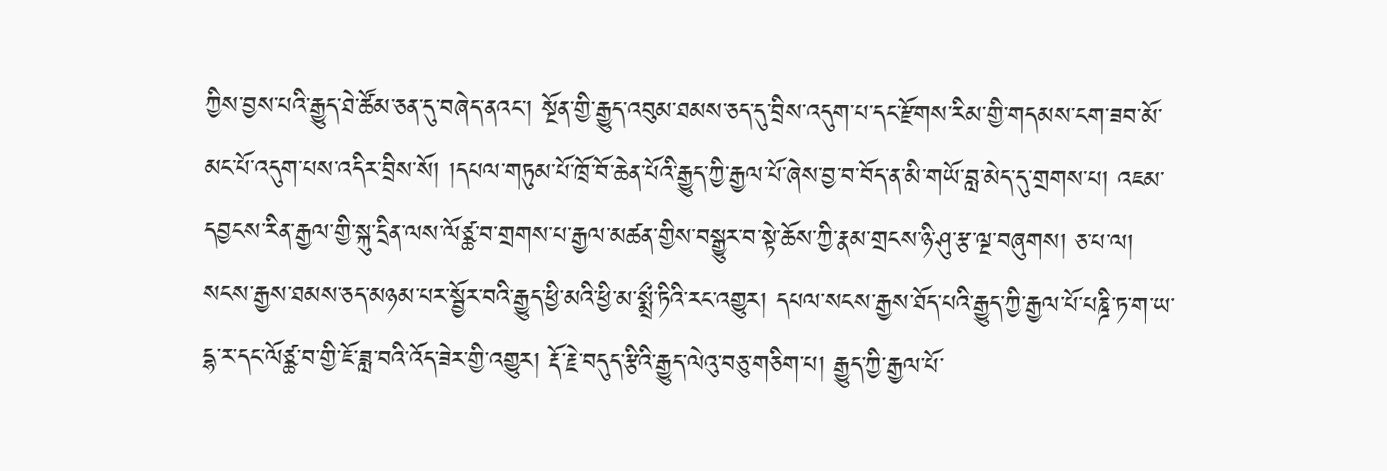ཀྱིས་བྱས་པའི་རྒྱུད་ཐེ་ཚོམ་ཅན་དུ་བཞེད་ནའང་། སྔོན་གྱི་རྒྱུད་འབུམ་ཐམས་ཅད་དུ་བྲིས་འདུག་པ་དང་རྫོགས་རིམ་གྱི་གདམས་ངག་ཟབ་མོ་མང་པོ་འདུག་པས་འདིར་བྲིས་སོ། །དཔལ་གཏུམ་པོ་ཁྲོ་བོ་ཆེན་པོའི་རྒྱུད་ཀྱི་རྒྱལ་པོ་ཞེས་བྱ་བ་བོད་ན་མི་གཡོ་བླ་མེད་དུ་གྲགས་པ། འཇམ་དབྱངས་རིན་རྒྱལ་གྱི་སྐུ་དྲིན་ལས་ལོཙྪ་བ་གྲགས་པ་རྒྱལ་མཚན་གྱིས་བསྒྱུར་བ་སྟེ་ཆོས་ཀྱི་རྣམ་གྲངས་ཉི་ཤུ་རྩ་ལྔ་བཞུགས། ཅ་པ་ལ། སངས་རྒྱས་ཐམས་ཅད་མཉམ་པར་སྦྱོར་བའི་རྒྱུད་ཕྱི་མའི་ཕྱི་མ་སྨྲྀ་ཏིའི་རང་འགྱུར། དཔལ་སངས་རྒྱས་ཐོད་པའི་རྒྱུད་ཀྱི་རྒྱལ་པོ་པཎྜི་ཏ་ག་ཡ་དྷ་ར་དང་ལོཙྪ་བ་གྱི་ཇོ་ཟླ་བའི་འོད་ཟེར་གྱི་འགྱུར། རྡོ་རྗེ་བདུད་རྩིའི་རྒྱུད་ལེའུ་བཅུ་གཅིག་པ། རྒྱུད་ཀྱི་རྒྱལ་པོ་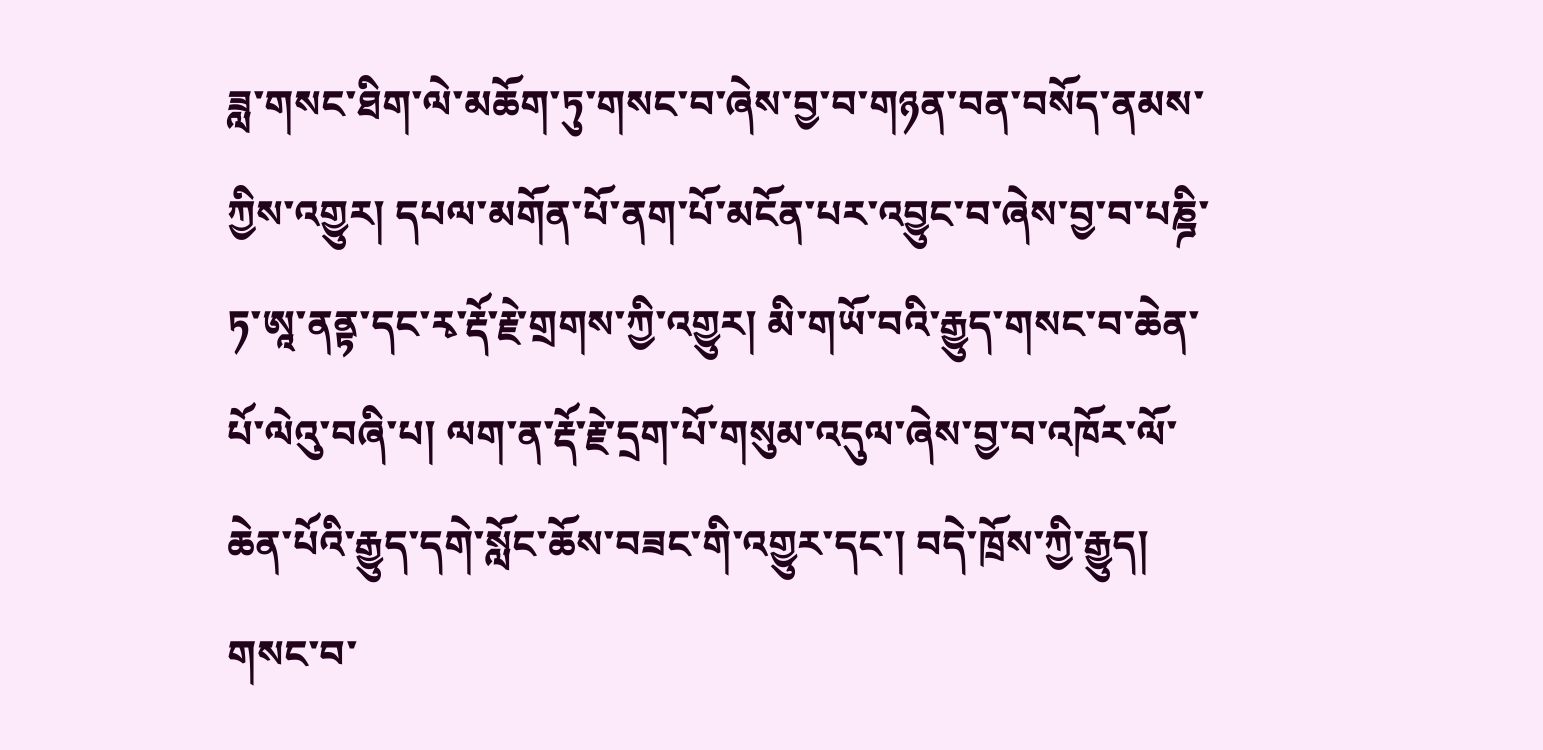ཟླ་གསང་ཐིག་ལེ་མཆོག་ཏུ་གསང་བ་ཞེས་བྱ་བ་གཉན་བན་བསོད་ནམས་ཀྱིས་འགྱུར། དཔལ་མགོན་པོ་ནག་པོ་མངོན་པར་འབྱུང་བ་ཞེས་བྱ་བ་པཎྜི་ཏ་ཨཱ་ནནྟ་དང་རྭ་རྡོ་རྗེ་གྲགས་ཀྱི་འགྱུར། མི་གཡོ་བའི་རྒྱུད་གསང་བ་ཆེན་པོ་ལེའུ་བཞི་པ། ལག་ན་རྡོ་རྗེ་དྲག་པོ་གསུམ་འདུལ་ཞེས་བྱ་བ་འཁོར་ལོ་ཆེན་པོའི་རྒྱུད་དགེ་སློང་ཆོས་བཟང་གི་འགྱུར་དང་། བདེ་ཁྲོས་ཀྱི་རྒྱུད། གསང་བ་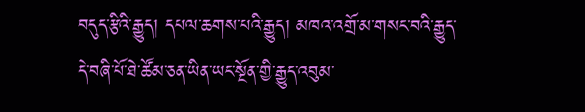བདུད་རྩིའི་རྒྱུད། དཔལ་ཆགས་པའི་རྒྱུད། མཁའ་འགྲོ་མ་གསང་བའི་རྒྱུད་དེ་བཞི་པོ་ཐེ་ཚོམ་ཅན་ཡིན་ཡང་སྔོན་གྱི་རྒྱུད་འབུམ་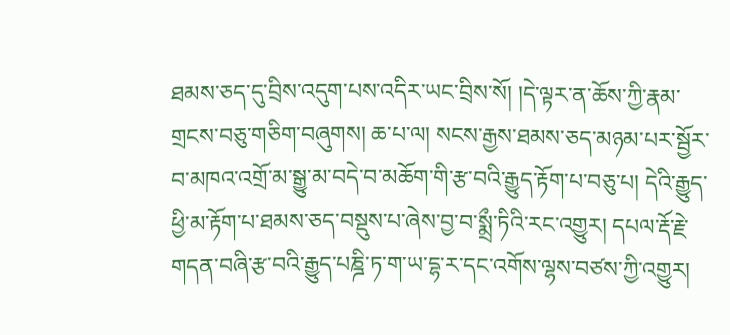ཐམས་ཅད་དུ་བྲིས་འདུག་པས་འདིར་ཡང་བྲིས་སོ། །དེ་ལྟར་ན་ཆོས་ཀྱི་རྣམ་གྲངས་བཅུ་གཅིག་བཞུགས། ཆ་པ་ལ། སངས་རྒྱས་ཐམས་ཅད་མཉམ་པར་སྦྱོར་བ་མཁའ་འགྲོ་མ་སྒྱུ་མ་བདེ་བ་མཆོག་གི་རྩ་བའི་རྒྱུད་རྟོག་པ་བཅུ་པ། དེའི་རྒྱུད་ཕྱི་མ་རྟོག་པ་ཐམས་ཅད་བསྡུས་པ་ཞེས་བྱ་བ་སྨྲྀ་ཏིའི་རང་འགྱུར། དཔལ་རྡོ་རྗེ་གདན་བཞི་རྩ་བའི་རྒྱུད་པཎྜི་ཏ་ག་ཡ་དྷ་ར་དང་འགོས་ལྷས་བཙས་ཀྱི་འགྱུར།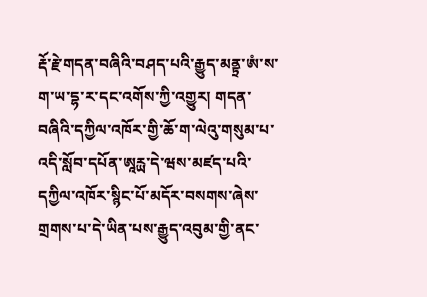རྡོ་རྗེ་གདན་བཞིའི་བཤད་པའི་རྒྱུད་མནྟྲ་ཨཾ་ས་ག་ཡ་དྷ་ར་དང་འགོས་ཀྱི་འགྱུར། གདན་བཞིའི་དཀྱིལ་འཁོར་གྱི་ཆོ་ག་ལེའུ་གསུམ་པ་འདི་སློབ་དཔོན་ཨཱརྻ་དེ་ཝས་མཛད་པའི་དཀྱིལ་འཁོར་སྙིང་པོ་མདོར་བསགས་ཞེས་གྲགས་པ་དེ་ཡིན་པས་རྒྱུད་འབུམ་གྱི་ནང་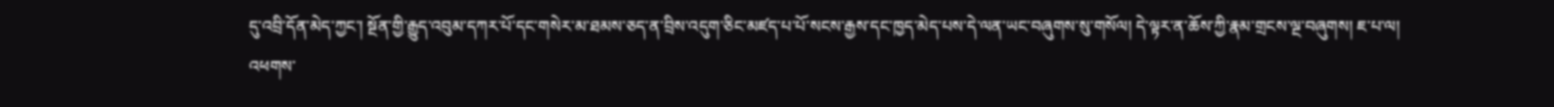དུ་འབྲི་དོན་མེད་ཀྱང་། སྔོན་གྱི་རྒྱུད་འབུམ་དཀར་པོ་དང་གསེར་མ་ཐམས་ཅད་ན་བྲིས་འདུག་ཅིང་མཛད་པ་པོ་སངས་རྒྱས་དང་ཁྱད་མེད་པས་དེ་ལན་ཡང་བཞུགས་སུ་གསོལ། དེ་ལྟར་ན་ཆོས་ཀྱི་རྣམ་གྲངས་ལྔ་བཞུགས། ཇ་པ་ལ། འཕགས་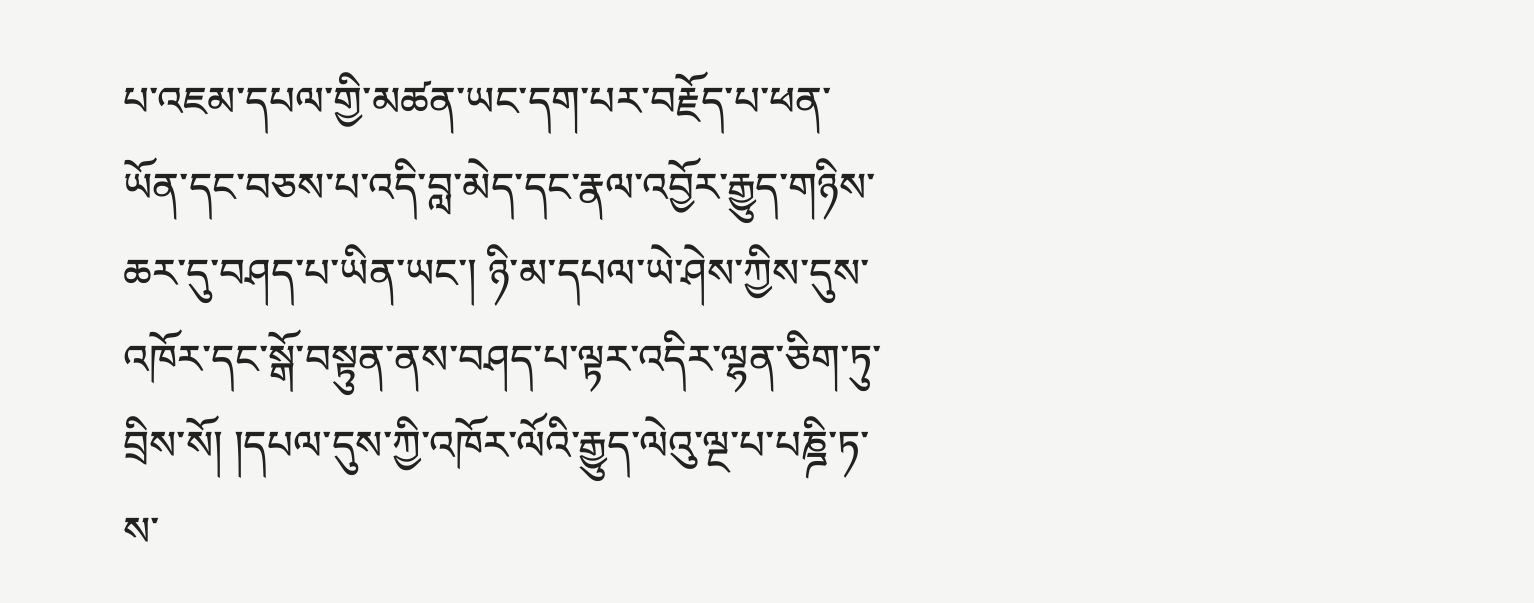པ་འཇམ་དཔལ་གྱི་མཚན་ཡང་དག་པར་བརྗོད་པ་ཕན་ཡོན་དང་བཅས་པ་འདི་བླ་མེད་དང་རྣལ་འབྱོར་རྒྱུད་གཉིས་ཆར་དུ་བཤད་པ་ཡིན་ཡང་། ཉི་མ་དཔལ་ཡེ་ཤེས་ཀྱིས་དུས་འཁོར་དང་སྒོ་བསྟུན་ནས་བཤད་པ་ལྟར་འདིར་ལྷན་ཅིག་ཏུ་བྲིས་སོ། །དཔལ་དུས་ཀྱི་འཁོར་ལོའི་རྒྱུད་ལེའུ་ལྔ་པ་པཎྜི་ཏ་ས་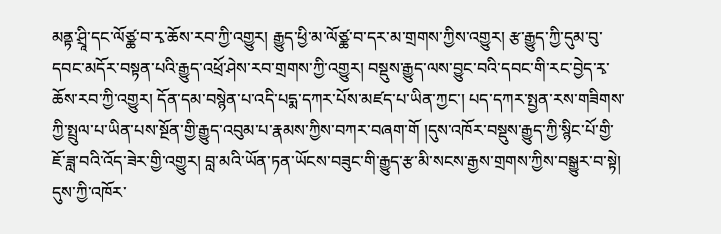མནྟ་ཤྲཱི་དང་ལོཙྪ་བ་རྭ་ཆོས་རབ་ཀྱི་འགྱུར། རྒྱུད་ཕྱི་མ་ལོཙྪ་བ་དར་མ་གྲགས་ཀྱིས་འགྱུར། རྩ་རྒྱུད་ཀྱི་དུམ་བུ་དབང་མདོར་བསྟན་པའི་རྒྱུད་འཕྲོ་ཤེས་རབ་གྲགས་ཀྱི་འགྱུར། བསྡུས་རྒྱུད་ལས་བྱུང་བའི་དབང་གི་རང་བྱེད་རྭ་ཆོས་རབ་ཀྱི་འགྱུར། དོན་དམ་བསྙེན་པ་འདི་པདྨ་དཀར་པོས་མཛད་པ་ཡིན་ཀྱང་། པད་དཀར་སྤྱན་རས་གཟིགས་ཀྱི་སྤྲུལ་པ་ཡིན་པས་སྔོན་གྱི་རྒྱུད་འབུམ་པ་རྣམས་ཀྱིས་བཀར་བཞག་གོ །དུས་འཁོར་བསྡུས་རྒྱུད་ཀྱི་སྙིང་པོ་གྱི་ཇོ་ཟླ་བའི་འོད་ཟེར་གྱི་འགྱུར། བླ་མའི་ཡོན་ཏན་ཡོངས་བཟུང་གི་རྒྱུད་རྩ་མི་སངས་རྒྱས་གྲགས་ཀྱིས་བསྒྱུར་བ་སྟེ། དུས་ཀྱི་འཁོར་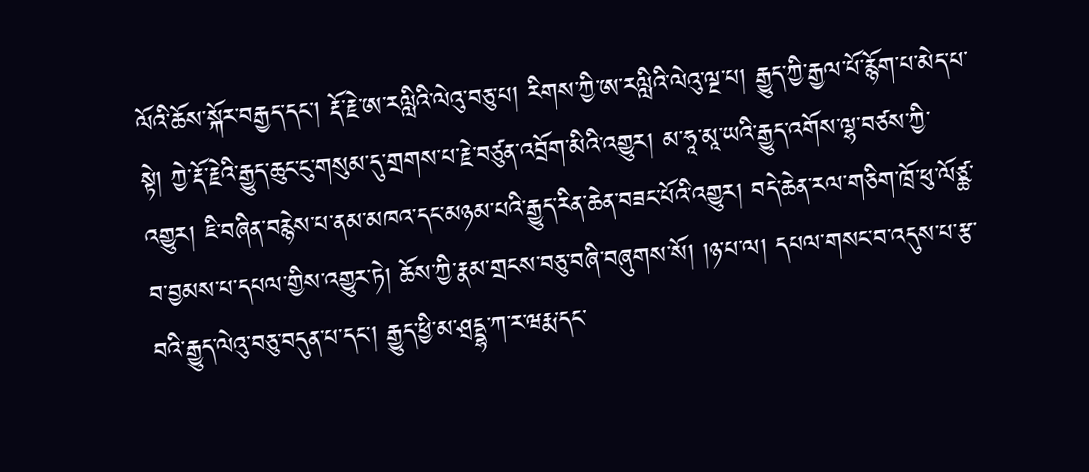ལོའི་ཆོས་སྐོར་བརྒྱད་དང་། རྡོ་རྗེ་ཨ་རལླིའི་ལེའུ་བཅུ་པ། རིགས་ཀྱི་ཨ་རལླིའི་ལེའུ་ལྔ་པ། རྒྱུད་ཀྱི་རྒྱལ་པོ་རྙོག་པ་མེད་པ་སྟེ། ཀྱེ་རྡོ་རྗེའི་རྒྱུད་ཆུང་ངུ་གསུམ་དུ་གྲགས་པ་རྗེ་བཙུན་འབྲོག་མིའི་འགྱུར། མ་ཧཱ་མཱ་ཡའི་རྒྱུད་འགོས་ལྷ་བཙས་ཀྱི་འགྱུར། ཇི་བཞིན་བརྙེས་པ་ནམ་མཁའ་དང་མཉམ་པའི་རྒྱུད་རིན་ཆེན་བཟང་པོའི་འགྱུར། བདེ་ཆེན་རལ་གཅིག་ཁྲོ་ཕུ་ལོཙྪ་བ་བྱམས་པ་དཔལ་གྱིས་འགྱུར་ཏེ། ཆོས་ཀྱི་རྣམ་གྲངས་བཅུ་བཞི་བཞུགས་སོ། །ཉ་པ་ལ། དཔལ་གསང་བ་འདུས་པ་རྩ་བའི་རྒྱུད་ལེའུ་བཅུ་བདུན་པ་དང་། རྒྱུད་ཕྱི་མ་ཤྲདྡྷ་ཀ་ར་ཝརྨ་དང་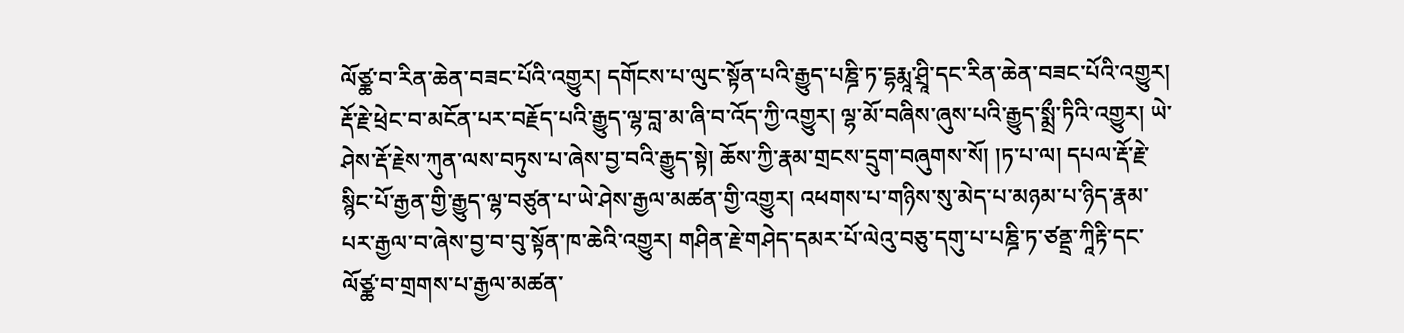ལོཙྪ་བ་རིན་ཆེན་བཟང་པོའི་འགྱུར། དགོངས་པ་ལུང་སྟོན་པའི་རྒྱུད་པཎྜི་ཏ་དྷརྨཱ་ཤྲཱི་དང་རིན་ཆེན་བཟང་པོའི་འགྱུར། རྡོ་རྗེ་ཕྲེང་བ་མངོན་པར་བརྗོད་པའི་རྒྱུད་ལྷ་བླ་མ་ཞི་བ་འོད་ཀྱི་འགྱུར། ལྷ་མོ་བཞིས་ཞུས་པའི་རྒྱུད་སྨྲྀ་ཏིའི་འགྱུར། ཡེ་ཤེས་རྡོ་རྗེས་ཀུན་ལས་བཏུས་པ་ཞེས་བྱ་བའི་རྒྱུད་སྟེ། ཆོས་ཀྱི་རྣམ་གྲངས་དྲུག་བཞུགས་སོ། །ཏ་པ་ལ། དཔལ་རྡོ་རྗེ་སྙིང་པོ་རྒྱན་གྱི་རྒྱུད་ལྷ་བཙུན་པ་ཡེ་ཤེས་རྒྱལ་མཚན་གྱི་འགྱུར། འཕགས་པ་གཉིས་སུ་མེད་པ་མཉམ་པ་ཉིད་རྣམ་པར་རྒྱལ་བ་ཞེས་བྱ་བ་བུ་སྟོན་ཁ་ཆེའི་འགྱུར། གཤིན་རྗེ་གཤེད་དམར་པོ་ལེའུ་བཅུ་དགུ་པ་པཎྜི་ཏ་ཙནྡྲ་ཀཱིརྟི་དང་ལོཙྪ་བ་གྲགས་པ་རྒྱལ་མཚན་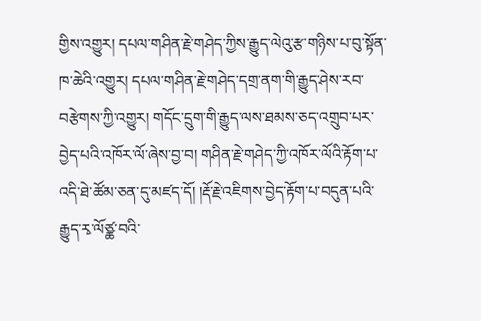གྱིས་འགྱུར། དཔལ་གཤིན་རྗེ་གཤེད་ཀྱིས་རྒྱུད་ལེའུ་རྩ་གཉིས་པ་བུ་སྟོན་ཁ་ཆེའི་འགྱུར། དཔལ་གཤིན་རྗེ་གཤེད་དགྲ་ནག་གི་རྒྱུད་ཤེས་རབ་བརྩེགས་ཀྱི་འགྱུར། གདོང་དྲུག་གི་རྒྱུད་ལས་ཐམས་ཅད་འགྲུབ་པར་བྱེད་པའི་འཁོར་ལོ་ཞེས་བྱ་བ། གཤིན་རྗེ་གཤེད་ཀྱི་འཁོར་ལོའི་རྟོག་པ་འདི་ཐེ་ཚོམ་ཅན་དུ་མཛད་དོ། །རྡོ་རྗེ་འཇིགས་བྱེད་རྟོག་པ་བདུན་པའི་རྒྱུད་རྭ་ལོཙྪ་བའི་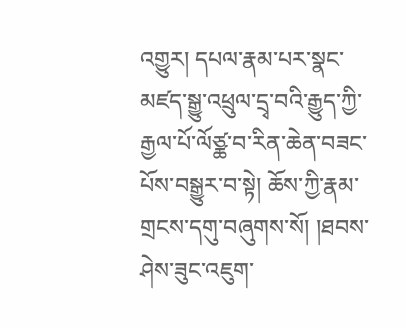འགྱུར། དཔལ་རྣམ་པར་སྣང་མཛད་སྒྱུ་འཕྲུལ་དྲྭ་བའི་རྒྱུད་ཀྱི་རྒྱལ་པོ་ལོཙྪ་བ་རིན་ཆེན་བཟང་པོས་བསྒྱུར་བ་སྟེ། ཆོས་ཀྱི་རྣམ་གྲངས་དགུ་བཞུགས་སོ། །ཐབས་ཤེས་ཟུང་འཇུག་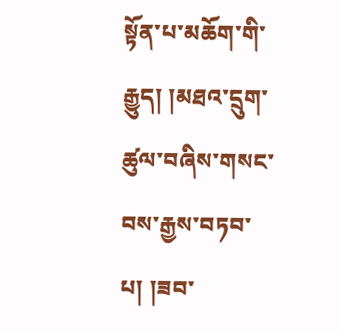སྟོན་པ་མཆོག་གི་རྒྱུད། །མཐའ་དྲུག་ཚུལ་བཞིས་གསང་བས་རྒྱས་བཏབ་པ། །ཟབ་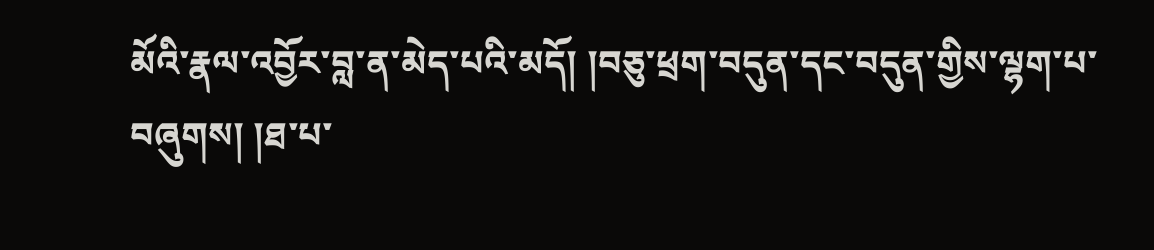མོའི་རྣལ་འབྱོར་བླ་ན་མེད་པའི་མདོ། །བཅུ་ཕྲག་བདུན་དང་བདུན་གྱིས་ལྷག་པ་བཞུགས། །ཐ་པ་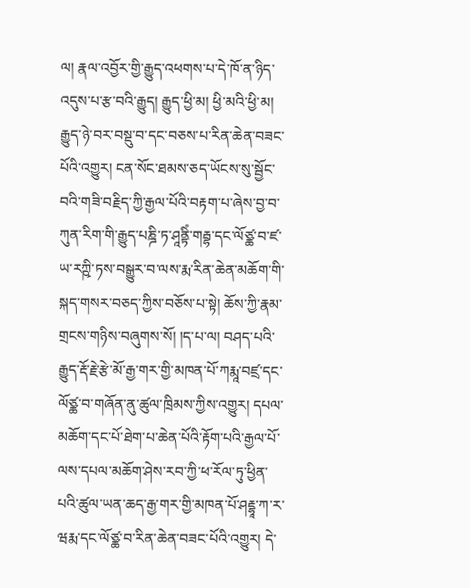ལ། རྣལ་འབྱོར་གྱི་རྒྱུད་འཕགས་པ་དེ་ཁོ་ན་ཉིད་འདུས་པ་རྩ་བའི་རྒྱུད། རྒྱུད་ཕྱི་མ། ཕྱི་མའི་ཕྱི་མ། རྒྱུད་ཉེ་བར་བསྡུ་བ་དང་བཅས་པ་རིན་ཆེན་བཟང་པོའི་འགྱུར། ངན་སོང་ཐམས་ཅད་ཡོངས་སུ་སྦྱོང་བའི་གཟི་བརྗིད་ཀྱི་རྒྱལ་པོའི་བརྟག་པ་ཞེས་བྱ་བ་ཀུན་རིག་གི་རྒྱུད་པཎྜི་ཏ་ཤཱནྟིཾ་གརྦྷ་དང་ལོཙྪ་བ་ཛ་ཡ་རཀྵི་ཏས་བསྒྱུར་བ་ལས་རྨ་རིན་ཆེན་མཆོག་གི་སྐད་གསར་བཅད་ཀྱིས་བཅོས་པ་སྟེ། ཆོས་ཀྱི་རྣམ་གྲངས་གཉིས་བཞུགས་སོ། །ད་པ་ལ། བཤད་པའི་རྒྱུད་རྡོ་རྗེ་རྩེ་མོ་རྒྱ་གར་གྱི་མཁན་པོ་ཀརྨཱ་བཛྲ་དང་ལོཙྪ་བ་གཞོན་ནུ་ཚུལ་ཁྲིམས་ཀྱིས་འགྱུར། དཔལ་མཆོག་དང་པོ་ཐེག་པ་ཆེན་པོའི་རྟོག་པའི་རྒྱལ་པོ་ལས་དཔལ་མཆོག་ཤེས་རབ་ཀྱི་ཕ་རོལ་ཏུ་ཕྱིན་པའི་ཚུལ་ཡན་ཆད་རྒྱ་གར་གྱི་མཁན་པོ་ཤརྡྷཱ་ཀ་ར་ཝརྨ་དང་ལོཙྪ་བ་རིན་ཆེན་བཟང་པོའི་འགྱུར། དེ་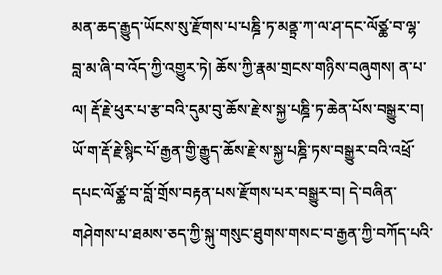མན་ཆད་རྒྱུད་ཡོངས་སུ་རྫོགས་པ་པཎྜི་ཏ་མནྟྲ་ཀ་ལ་ཤ་དང་ལོཙྪ་བ་ལྷ་བླ་མ་ཞི་བ་འོད་ཀྱི་འགྱུར་ཏེ། ཆོས་ཀྱི་རྣམ་གྲངས་གཉིས་བཞུགས། ན་པ་ལ། རྡོ་རྗེ་ཕུར་པ་རྩ་བའི་དུམ་བུ་ཆོས་རྗེ་ས་སྐྱ་པཎྜི་ཏ་ཆེན་པོས་བསྒྱུར་བ། ཡོ་ག་རྡོ་རྗེ་སྙིང་པོ་རྒྱན་གྱི་རྒྱུད་ཆོས་རྗེ་ས་སྐྱ་པཎྜི་ཏས་བསྒྱུར་བའི་འཕྲོ་དཔང་ལོཙྪ་བ་བློ་གྲོས་བརྟན་པས་རྫོགས་པར་བསྒྱུར་བ། དེ་བཞིན་གཤེགས་པ་ཐམས་ཅད་ཀྱི་སྐུ་གསུང་ཐུགས་གསང་བ་རྒྱན་ཀྱི་བཀོད་པའི་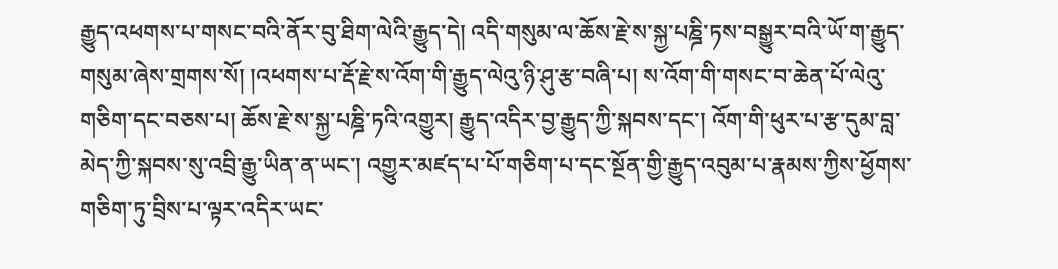རྒྱུད་འཕགས་པ་གསང་བའི་ནོར་བུ་ཐིག་ལེའི་རྒྱུད་དེ། འདི་གསུམ་ལ་ཆོས་རྗེ་ས་སྐྱ་པཎྜི་ཏས་བསྒྱུར་བའི་ཡོ་ག་རྒྱུད་གསུམ་ཞེས་གྲགས་སོ། །འཕགས་པ་རྡོ་རྗེ་ས་འོག་གི་རྒྱུད་ལེའུ་ཉི་ཤུ་རྩ་བཞི་པ། ས་འོག་གི་གསང་བ་ཆེན་པོ་ལེའུ་གཅིག་དང་བཅས་པ། ཆོས་རྗེ་ས་སྐྱ་པཎྜི་ཏའི་འགྱུར། རྒྱུད་འདིར་བྱ་རྒྱུད་ཀྱི་སྐབས་དང་། འོག་གི་ཕུར་པ་རྩ་དུམ་བླ་མེད་ཀྱི་སྐབས་སུ་འབྲི་རྒྱུ་ཡིན་ན་ཡང་། འགྱུར་མཛད་པ་པོ་གཅིག་པ་དང་སྔོན་གྱི་རྒྱུད་འབུམ་པ་རྣམས་ཀྱིས་ཕྱོགས་གཅིག་ཏུ་བྲིས་པ་ལྟར་འདིར་ཡང་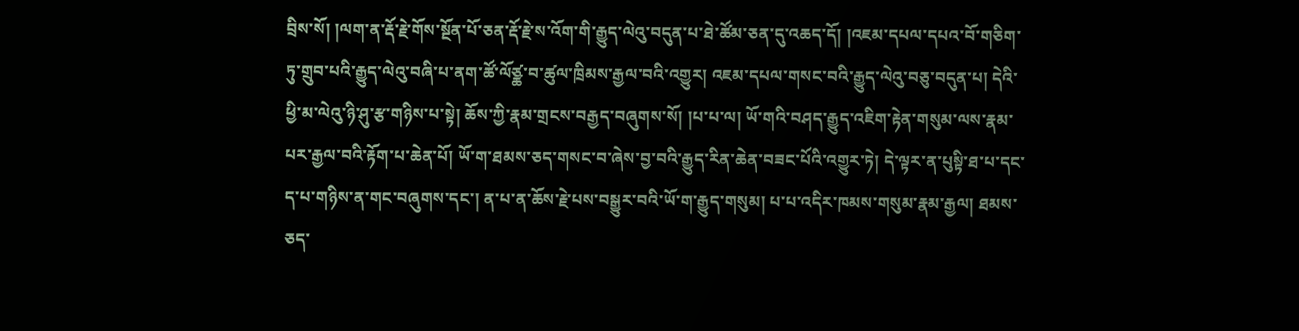བྲིས་སོ། །ལག་ན་རྡོ་རྗེ་གོས་སྔོན་པོ་ཅན་རྡོ་རྗེ་ས་འོག་གི་རྒྱུད་ལེའུ་བདུན་པ་ཐེ་ཚོམ་ཅན་དུ་འཆད་དོ། །འཇམ་དཔལ་དཔའ་བོ་གཅིག་ཏུ་གྲུབ་པའི་རྒྱུད་ལེའུ་བཞི་པ་ནག་ཚོ་ལོཙྪ་བ་ཚུལ་ཁྲིམས་རྒྱལ་བའི་འགྱུར། འཇམ་དཔལ་གསང་བའི་རྒྱུད་ལེའུ་བཅུ་བདུན་པ། དེའི་ཕྱི་མ་ལེའུ་ཉི་ཤུ་རྩ་གཉིས་པ་སྟེ། ཆོས་ཀྱི་རྣམ་གྲངས་བརྒྱད་བཞུགས་སོ། །པ་པ་ལ། ཡོ་གའི་བཤད་རྒྱུད་འཇིག་རྟེན་གསུམ་ལས་རྣམ་པར་རྒྱལ་བའི་རྟོག་པ་ཆེན་པོ། ཡོ་ག་ཐམས་ཅད་གསང་བ་ཞེས་བྱ་བའི་རྒྱུད་རིན་ཆེན་བཟང་པོའི་འགྱུར་ཏེ། དེ་ལྟར་ན་པུསྟི་ཐ་པ་དང་ད་པ་གཉིས་ན་གང་བཞུགས་དང་། ན་པ་ན་ཆོས་རྗེ་པས་བསྒྱུར་བའི་ཡོ་ག་རྒྱུད་གསུམ། པ་པ་འདིར་ཁམས་གསུམ་རྣམ་རྒྱལ། ཐམས་ཅད་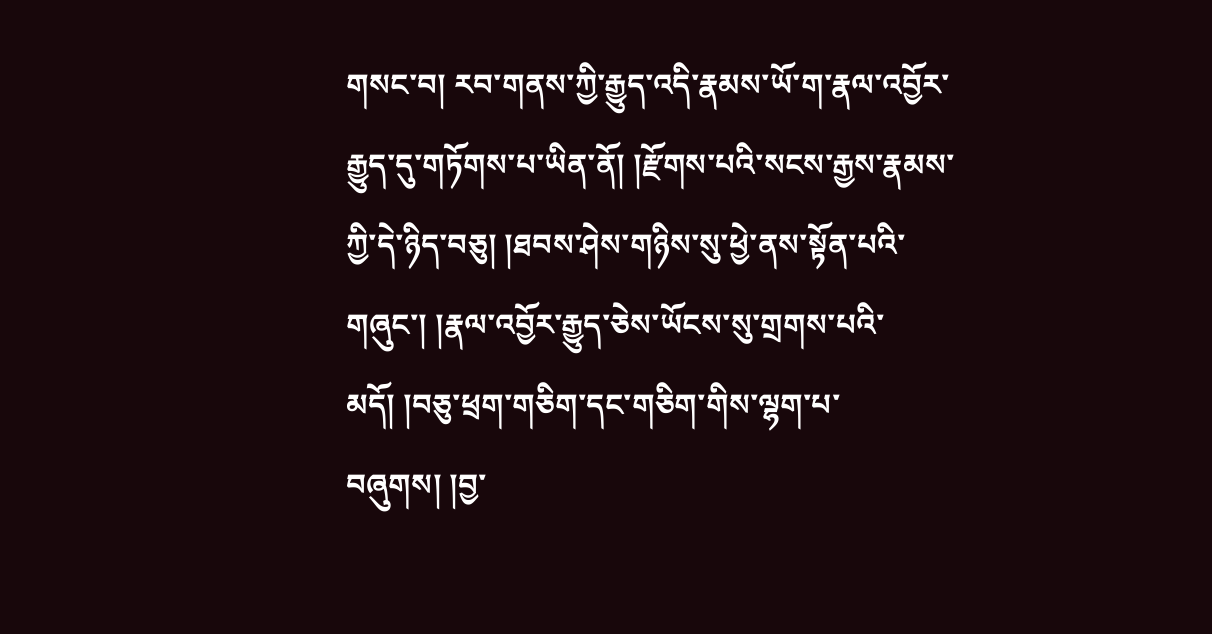གསང་བ། རབ་གནས་ཀྱི་རྒྱུད་འདི་རྣམས་ཡོ་ག་རྣལ་འབྱོར་རྒྱུད་དུ་གཏོགས་པ་ཡིན་ནོ། །རྫོགས་པའི་སངས་རྒྱས་རྣམས་ཀྱི་དེ་ཉིད་བཅུ། །ཐབས་ཤེས་གཉིས་སུ་ཕྱེ་ནས་སྟོན་པའི་གཞུང་། །རྣལ་འབྱོར་རྒྱུད་ཅེས་ཡོངས་སུ་གྲགས་པའི་མདོ། །བཅུ་ཕྲག་གཅིག་དང་གཅིག་གིས་ལྷག་པ་བཞུགས། །བྱ་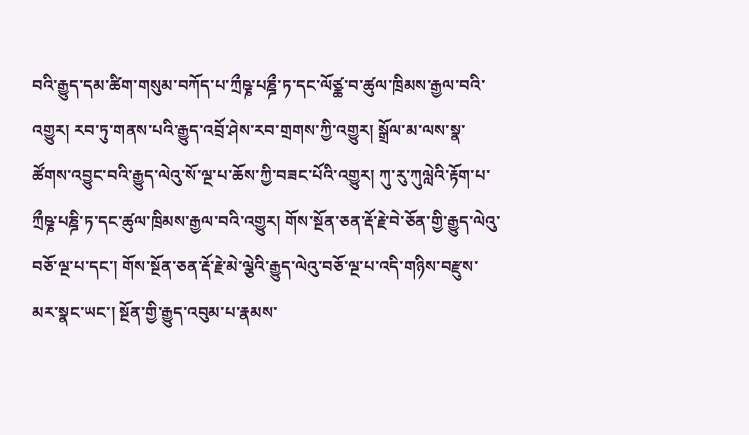བའི་རྒྱུད་དམ་ཚིག་གསུམ་བཀོད་པ་ཀྲྀཥྞ་པཎྜྀ་ཏ་དང་ལོཙྪ་བ་ཚུལ་ཁྲིམས་རྒྱལ་བའི་འགྱུར། རབ་ཏུ་གནས་པའི་རྒྱུད་འབྲོ་ཤེས་རབ་གྲགས་ཀྱི་འགྱུར། སྒྲོལ་མ་ལས་སྣ་ཚོགས་འབྱུང་བའི་རྒྱུད་ལེའུ་སོ་ལྔ་པ་ཆོས་ཀྱི་བཟང་པོའི་འགྱུར། ཀུ་རུ་ཀུལླེའི་རྟོག་པ་ཀྲྀཥྞ་པཎྜི་ཏ་དང་ཚུལ་ཁྲིམས་རྒྱལ་བའི་འགྱུར། གོས་སྔོན་ཅན་རྡོ་རྗེ་བེ་ཅོན་གྱི་རྒྱུད་ལེའུ་བཅོ་ལྔ་པ་དང་། གོས་སྔོན་ཅན་རྡོ་རྗེ་མེ་ལྕེའི་རྒྱུད་ལེའུ་བཅོ་ལྔ་པ་འདི་གཉིས་བརྫུས་མར་སྣང་ཡང་། སྔོན་གྱི་རྒྱུད་འབུམ་པ་རྣམས་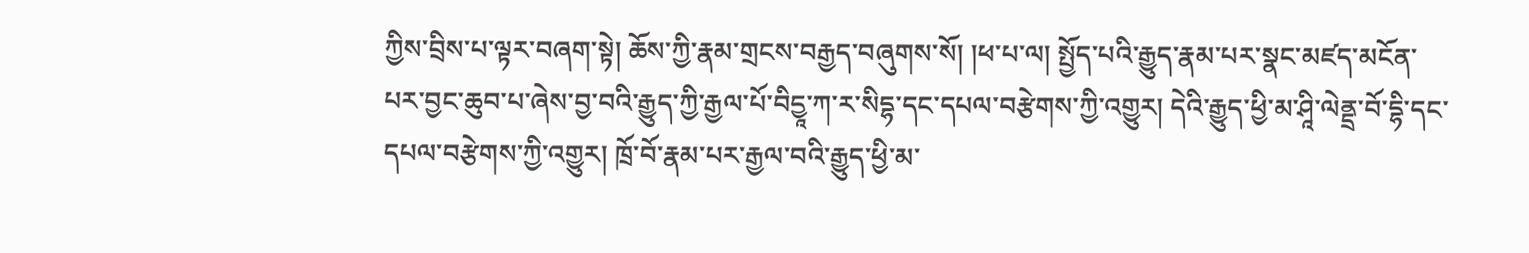ཀྱིས་བྲིས་པ་ལྟར་བཞག་སྟེ། ཆོས་ཀྱི་རྣམ་གྲངས་བརྒྱད་བཞུགས་སོ། །ཕ་པ་ལ། སྤྱོད་པའི་རྒྱུད་རྣམ་པར་སྣང་མཛད་མངོན་པར་བྱང་ཆུབ་པ་ཞེས་བྱ་བའི་རྒྱུད་ཀྱི་རྒྱལ་པོ་བིདྱཱ་ཀ་ར་སིདྷ་དང་དཔལ་བརྩེགས་ཀྱི་འགྱུར། དེའི་རྒྱུད་ཕྱི་མ་ཤཱི་ལེནྡྲ་བོ་དྷི་དང་དཔལ་བརྩེགས་ཀྱི་འགྱུར། ཁྲོ་བོ་རྣམ་པར་རྒྱལ་བའི་རྒྱུད་ཕྱི་མ་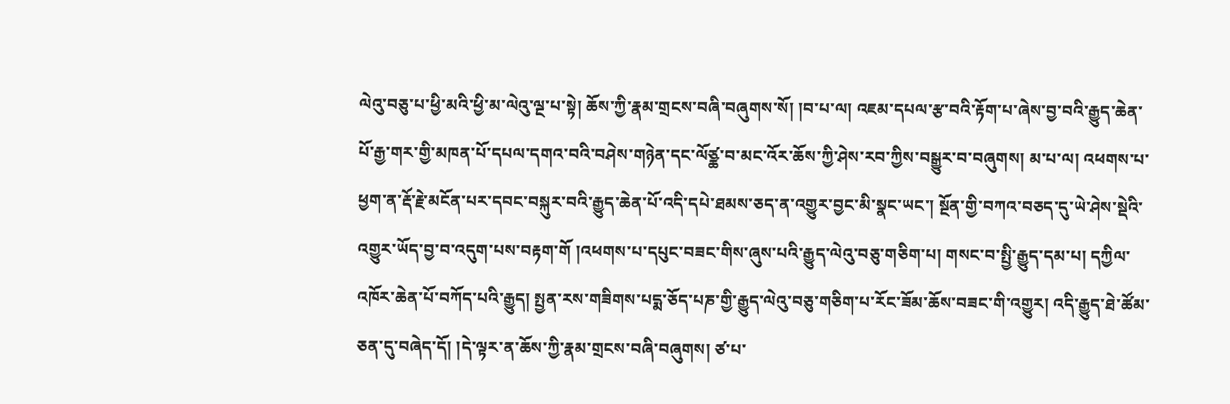ལེའུ་བཅུ་པ་ཕྱི་མའི་ཕྱི་མ་ལེའུ་ལྔ་པ་སྟེ། ཆོས་ཀྱི་རྣམ་གྲངས་བཞི་བཞུགས་སོ། །བ་པ་ལ། འཇམ་དཔལ་རྩ་བའི་རྟོག་པ་ཞེས་བྱ་བའི་རྒྱུད་ཆེན་པོ་རྒྱ་གར་གྱི་མཁན་པོ་དཔལ་དགའ་བའི་བཤེས་གཉེན་དང་ལོཙྪ་བ་མང་འོར་ཆོས་ཀྱི་ཤེས་རབ་ཀྱིས་བསྒྱུར་བ་བཞུགས། མ་པ་ལ། འཕགས་པ་ཕྱག་ན་རྡོ་རྗེ་མངོན་པར་དབང་བསྐུར་བའི་རྒྱུད་ཆེན་པོ་འདི་དཔེ་ཐམས་ཅད་ན་འགྱུར་བྱང་མི་སྣང་ཡང་། སྔོན་གྱི་བཀའ་བཅད་དུ་ཡེ་ཤེས་སྡེའི་འགྱུར་ཡོད་བྱ་བ་འདུག་པས་བརྟག་གོ །འཕགས་པ་དཔུང་བཟང་གིས་ཞུས་པའི་རྒྱུད་ལེའུ་བཅུ་གཅིག་པ། གསང་བ་སྤྱི་རྒྱུད་དམ་པ། དཀྱིལ་འཁོར་ཆེན་པོ་བཀོད་པའི་རྒྱུད། སྤྱན་རས་གཟིགས་པདྨ་ཅོད་པཎ་གྱི་རྒྱུད་ལེའུ་བཅུ་གཅིག་པ་རོང་ཟོམ་ཆོས་བཟང་གི་འགྱུར། འདི་རྒྱུད་ཐེ་ཚོམ་ཅན་དུ་བཞེད་དོ། །དེ་ལྟར་ན་ཆོས་ཀྱི་རྣམ་གྲངས་བཞི་བཞུགས། ཙ་པ་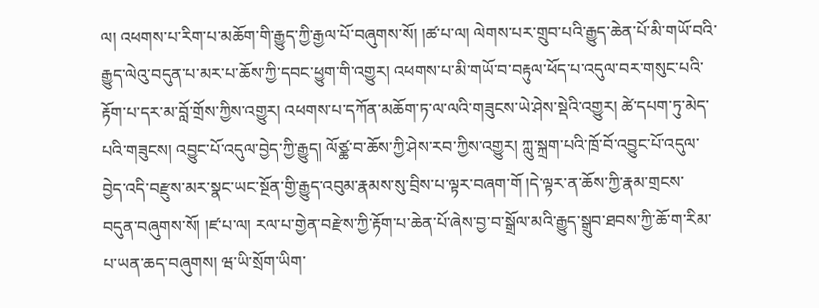ལ། འཕགས་པ་རིག་པ་མཆོག་གི་རྒྱུད་ཀྱི་རྒྱལ་པོ་བཞུགས་སོ། །ཚ་པ་ལ། ལེགས་པར་གྲུབ་པའི་རྒྱུད་ཆེན་པོ་མི་གཡོ་བའི་རྒྱུད་ལེའུ་བདུན་པ་མར་པ་ཆོས་ཀྱི་དབང་ཕྱུག་གི་འགྱུར། འཕགས་པ་མི་གཡོ་བ་བརྟུལ་ཕོད་པ་འདུལ་བར་གསུང་པའི་རྟོག་པ་དར་མ་བློ་གྲོས་ཀྱིས་འགྱུར། འཕགས་པ་དཀོན་མཆོག་ཏ་ལ་ལའི་གཟུངས་ཡེ་ཤེས་སྡེའི་འགྱུར། ཚེ་དཔག་ཏུ་མེད་པའི་གཟུངས། འབྱུང་པོ་འདུལ་བྱེད་ཀྱི་རྒྱུད། ལོཙྪ་བ་ཆོས་ཀྱི་ཤེས་རབ་ཀྱིས་འགྱུར། ཀླུ་སྐྲག་པའི་ཁྲོ་བོ་འབྱུང་པོ་འདུལ་བྱེད་འདི་བརྫུས་མར་སྣང་ཡང་སྔོན་གྱི་རྒྱུད་འབུམ་རྣམས་སུ་བྲིས་པ་ལྟར་བཞག་གོ །དེ་ལྟར་ན་ཆོས་ཀྱི་རྣམ་གྲངས་བདུན་བཞུགས་སོ། །ཛ་པ་ལ། རལ་པ་གྱེན་བརྫེས་ཀྱི་རྟོག་པ་ཆེན་པོ་ཞེས་བྱ་བ་སྒྲོལ་མའི་རྒྱུད་སྒྲུབ་ཐབས་ཀྱི་ཆོ་ག་རིམ་པ་ཡན་ཆད་བཞུགས། ཝ་ཡི་སྲོག་ཡིག་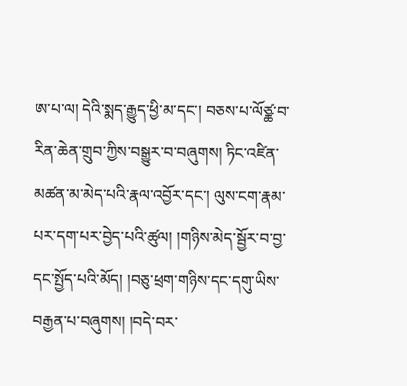ཨ་པ་ལ། དེའི་སྨད་རྒྱུད་ཕྱི་མ་དང་། བཅས་པ་ལོཙྪ་བ་རིན་ཆེན་གྲུབ་ཀྱིས་བསྒྱུར་བ་བཞུགས། ཏིང་འཛིན་མཚན་མ་མེད་པའི་རྣལ་འབྱོར་དང་། ལུས་ངག་རྣམ་པར་དག་པར་བྱེད་པའི་ཚུལ། །གཉིས་མེད་སྦྱོར་བ་བྱ་དང་སྤྱོད་པའི་མོད། །བཅུ་ཕྲག་གཉིས་དང་དགུ་ཡིས་བརྒྱན་པ་བཞུགས། །བདེ་བར་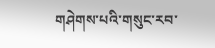གཤེགས་པའི་གསུང་རབ་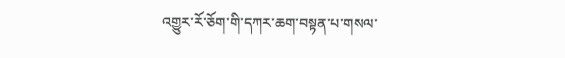འགྱུར་རོ་ཅོག་གི་དཀར་ཆག་བསྟན་པ་གསལ་